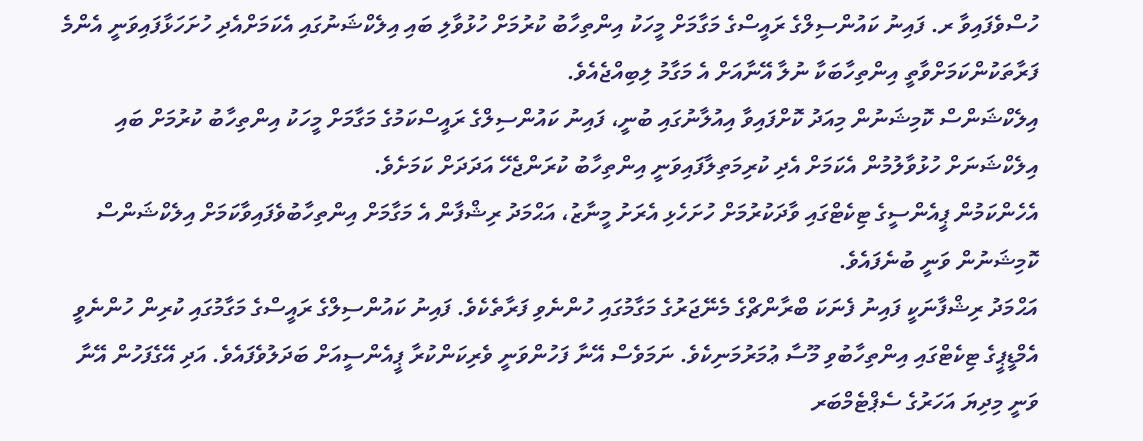ހުސްވެފައިވާ ރ. ފައިނު ކައުންސިލްގެ ރައީސްގެ މަގާމަށް މީހަކު އިންތިހާބު ކުރުމަށް ހުޅުވާލި ބައި އިލެކްޝަނުގައި އެކަމަށްއެދި ހުށަހަޅާފައިވަނީ އެންމެ ފަރާތަކުންކަމަށްވާތީ އިންތިހާބަކާ ނުލާ އޭނާއަށް އެ މަގާމު ލިބިއްޖެއެވެ.
އިލެކްޝަންސް ކޮމިޝަނުން މިއަދު ކޮށްފައިވާ އިއުލާނުގައި ބުނީ، ފައިނު ކައުންސިލްގެ ރައީސްކަމުގެ މަގާމަށް މީހަކު އިންތިހާބު ކުރުމަށް ބައި އިލެކްޝަނަށް ހުޅުވާލުމުން އެކަމަށް އެދި ކުރިމަތިލާފައިވަނީ އިންތިހާބު ކުރަންޖެހޭ އަދަދަށް ކަމަށެވެ.
އެހެންކަމުން ޕީއެންސީގެ ޓިކެޓްގައި ވާދަކުރުމަށް ހުށަހެޅި އެރަށު މީނާޒު، އަޙްމަދު ރިޝްފާން އެ މަގާމަށް އިންތިހާބުވެފައިވާކަމަށް އިލެކްޝަންސް ކޮމިޝަނުން ވަނީ ބުނެފައެވެ.
އަޙްމަދު ރިޝްފާނަކީ ފައިނު ފެނަކަ ބްރާންޗްގެ މެނޭޖަރުގެ މަގާމުގައި ހުންނެވި ފަރާތެކެވެ. ފައިނު ކައުންސިލްގެ ރައީސްގެ މަގާމުގައި ކުރިން ހުންނެވީ އެމްޑީޕީގެ ޓިކެޓްގައި އިންތިހާބުވި މޫސާ ޢުމަރުމަނިކެވެ. ނަމަވެސް އޭނާ ފަހުންވަނީ ވެރިކަންކުރާ ޕީއެންސީއަށް ބަދަލުވެފައެވެ. އަދި އޭގެފަހުން އޭނާ ވަނީ މިދިޔަ އަހަރުގެ ސެޕްޓެމްބަރ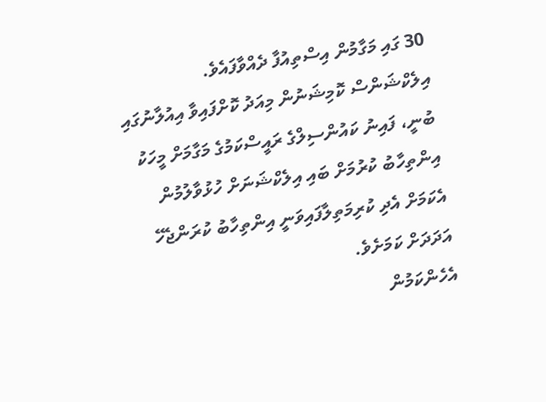30 ގައި މަގާމުން އިސްތިއުފާ ދެއްވާފައެވެ.
އިލެކްޝަންސް ކޮމިޝަނުން މިއަދު ކޮށްފައިވާ އިއުލާނުގައި ބުނީ، ފައިނު ކައުންސިލްގެ ރައީސްކަމުގެ މަގާމަށް މީހަކު އިންތިހާބު ކުރުމަށް ބައި އިލެކްޝަނަށް ހުޅުވާލުމުން އެކަމަށް އެދި ކުރިމަތިލާފައިވަނީ އިންތިހާބު ކުރަންޖެހޭ އަދަދަށް ކަމަށެވެ.
އެހެންކަމުން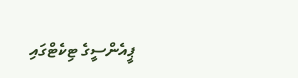ޕީއެންސީގެ ޓިކެޓްގައި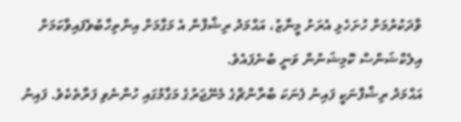ވާދަކުރުމަށް ހުށަހެޅި އެރަށު މީނާޒު، އަޙްމަދު ރިޝްފާން އެ މަގާމަށް އިންތިހާބުވެފައިވާކަމަށް އިލެކްޝަންސް ކޮމިޝަނުން ވަނީ ބުނެފައެވެ.
އަޙްމަދު ރިޝްފާނަކީ ފައިނު ފެނަކަ ބްރާންޗްގެ މެނޭޖަރުގެ މަގާމުގައި ހުންނެވި ފަރާތެކެވެ. ފައިނު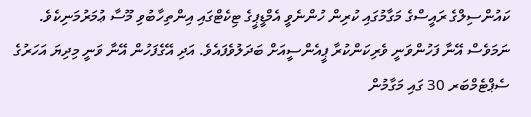ކައުންސިލްގެ ރައީސްގެ މަގާމުގައި ކުރިން ހުންނެވީ އެމްޑީޕީގެ ޓިކެޓްގައި އިންތިހާބުވި މޫސާ ޢުމަރުމަނިކެވެ. ނަމަވެސް އޭނާ ފަހުންވަނީ ވެރިކަންކުރާ ޕީއެންސީއަށް ބަދަލުވެފައެވެ. އަދި އޭގެފަހުން އޭނާ ވަނީ މިދިޔަ އަހަރުގެ ސެޕްޓެމްބަރ 30 ގައި މަގާމުން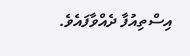އިސްތިއުފާ ދެއްވާފައެވެ.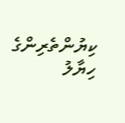ކިޔުންތެރިންގެ ހިޔާލު